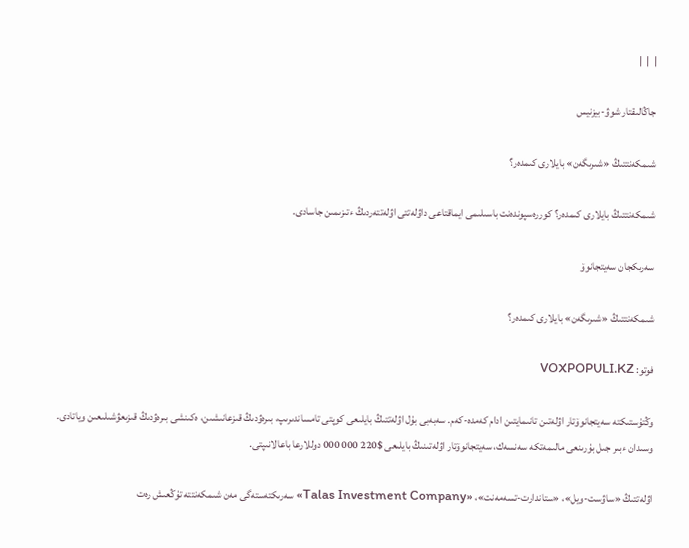|  |  |

جاڭالىقتار شوۋ-بيزنيس

شىمكەنتتىڭ «شىرىگەن» بايلارى كىمدەر؟

شىمكەنتتىڭ بايلارى كىمدەر؟ كوررەسپوندەنت باسىلىمى ايماقتاعى داۋلەتتى اۋلەتتەردىڭ ءتىزىمىن جاسادى.

سەرىكجان سەيتجانوۆ

شىمكەنتتىڭ «شىرىگەن» بايلارى كىمدەر؟

فوتو: VOXPOPULI.KZ

وڭتۇستىكتە سەيتجانوۆتار اۋلەتىن تانىمايتىن ادام كەمدە-كەم. سەبەبى بۇل اۋلەتتىڭ بايلىعى كوپتى تامساندىرىپ، بىرەۋدىڭ قىزعانىشىن، ەكىنشى بىرەۋدىڭ قىزىعۋشىلىعىن وياتادى. وسىدان ءبىر جىل بۇرىنعى مالىمەتكە سەنسەك، سەيتجانوۆتار اۋلەتىنىڭ بايلىعى $220 000 000 دوللارعا باعالانىپتى.

اۋلەتتىڭ «ساۋست-ويل»، «ستاندارت-تسەمەنت»، «Talas Investment Company» سەرىكتەستەگى مەن شىمكەنتتە تۇڭعىش رەت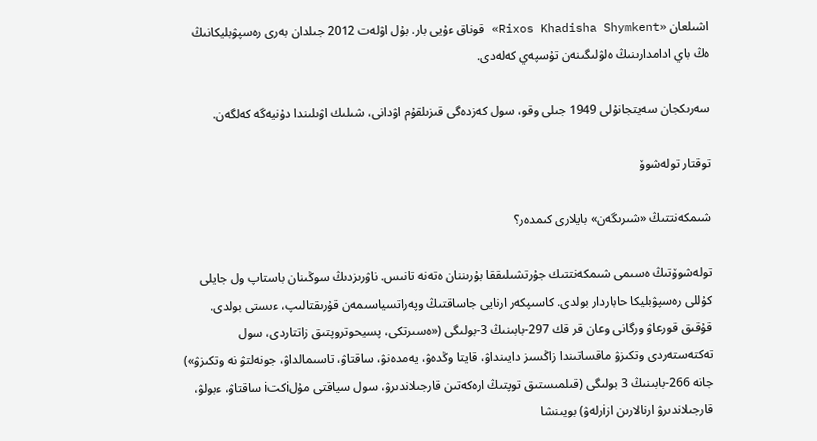اشىلعان «Rixos Khadisha Shymkent» قوناق ءۇيى بار. بۇل اۋلەت 2012 جىلدان بەرى رەسپۋبليكانىڭ ەڭ باي ادامدارىنىڭ ەلۋلىگىنەن تۇسپەي كەلەدى.

سەرىكجان سەيتجانۇلى 1949 جىلى وقو، سول كەزدەگى قىزىلقۇم اۋدانى، شىلىك اۋىلىندا دۇنيەگە كەلگەن.

توقتار تولەشوۆ

شىمكەنتتىڭ «شىرىگەن» بايلارى كىمدەر؟

تولەشوۆتىڭ ەسىمى شىمكەنتتىك جۇرتشىلىققا بۇرىننان ەتەنە تانىس. ناۋرىزدىڭ سوڭىنان باستاپ ول جايلى كۇللى رەسپۋبليكا حاباردار بولدى. كاسىپكەر ارنايى جاساقتىڭ وپەراتسياسىمەن قۇرىقتالىپ، ءىستى بولدى. قۇقىق قورعاۋ ورگانى وعان قر قك 297-بابىنىڭ 3-بولىگى («ەسىرتكى، پسيحوتروپتىق زاتتاردى، سول تەكتەستەردى وتكىزۋ ماقساتىندا زاڭسىز دايىنداۋ، قايتا وڭدەۋ، يەمدەنۋ، ساقتاۋ، تاسىمالداۋ، جونەلتۋ نە وتكىزۋ») جانە 266-بابىنىڭ 3 بولىگى (قىلمىستىق توپتىڭ ارەكەتىن قارجىلاندىرۋ، سول سياقتى مۇلiكتi ساقتاۋ، ءبولۋ، قارجىلاندىرۋ ارنالارىن ازiرلەۋ) بويىنشا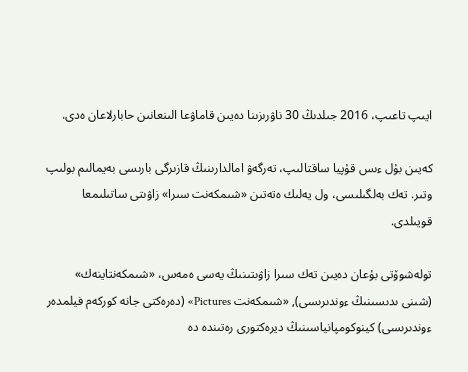ايىپ تاعىپ، 2016 جىلدىڭ 30 ناۋرىزىنا دەيىن قاماۋعا الىنعانىن حابارلاعان ەدى.

كەيىن بۇل ءىس قۇپيا ساقتالىپ، تەرگەۋ امالدارىنىڭ قازىرگى بارىسى بەيمالىم بولىپ وتىر. تەك بەلگىلىسى، ول يەلىك ەتەتىن «شىمكەنت سىرا» زاۋىتى ساتىلىمعا قويىلدى.

تولەشوۆتى بۇعان دەيىن تەك سىرا زاۋىتىنىڭ يەسى ەمەس، «شىمكەنتاينەك» (شىنى ىدىسىنىڭ ءوندىرىسى), «شىمكەنت Pictures» (دەرەكتى جانە كوركەم فيلمدەر ءوندىرىسى) كينوكومپانياسىنىڭ ديرەكتورى رەتىندە دە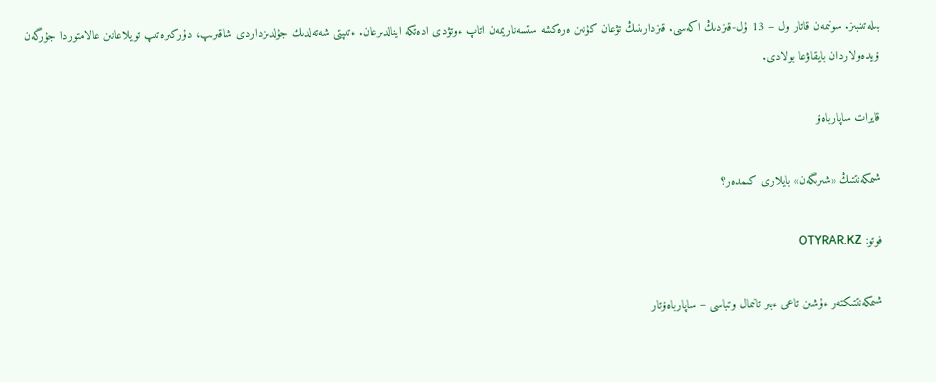بىلەتىنبىز. سونىمەن قاتار ول – 13 ۇل-قىزدىڭ اكەسى. قىزدارىنىڭ تۋعان كۇنىن ەرەكشە ستسەناريمەن اتاپ ءوتۋدى ادەتكە اينالدىرعان. ءتىپتى شەتەلدىك جۇلدىزداردى شاقىرىپ، دۇركىرەتىپ تويلاعانىن عالامتوردا جۇرگەن ۆيدەولاردان بايقاۋعا بولادى.

قايرات ساپارباەۆ

شىمكەنتتىڭ «شىرىگەن» بايلارى كىمدەر؟

فوتو: OTYRAR.KZ

شىمكەنتتىكتەر ءۇشىن تاعى ءبىر تانىمال وتباسى – ساپارباەۆتار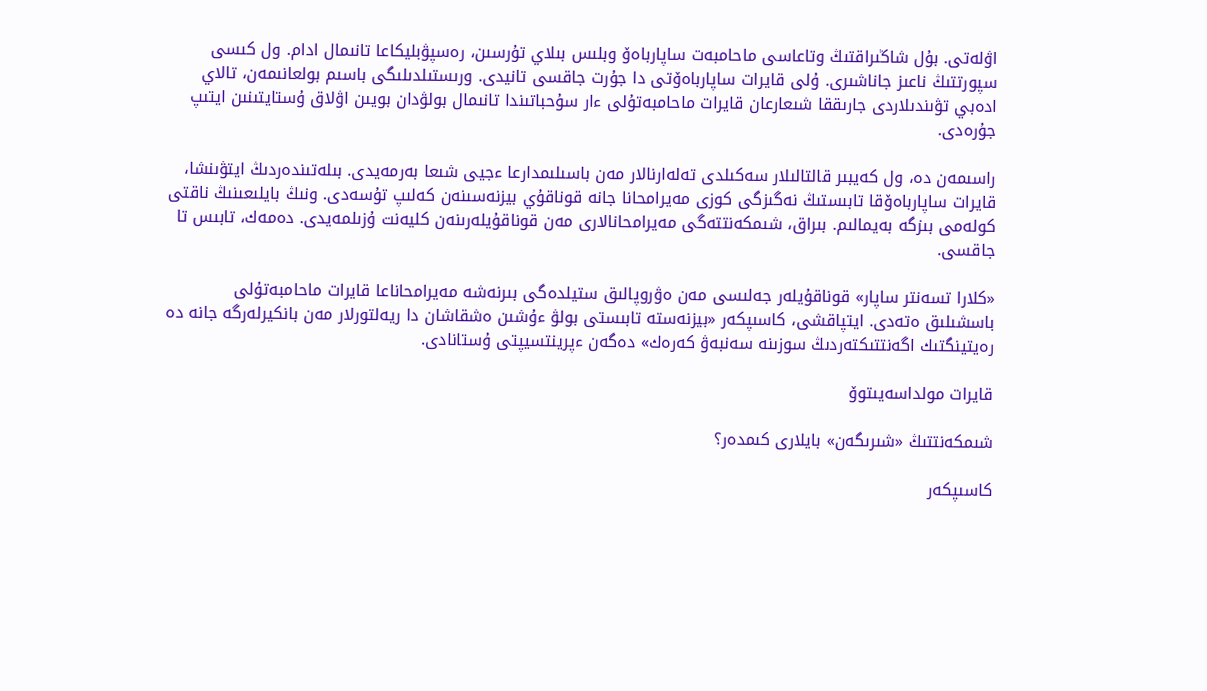اۋلەتى. بۇل شاڭىراقتىڭ وتاعاسى ماحامبەت ساپارباەۆ وبلىس بىلاي تۇرسىن، رەسپۋبليكاعا تانىمال ادام. ول كىسى سپورتتىڭ ناعىز جاناشىرى. ۇلى قايرات ساپارباەۆتى دا جۇرت جاقسى تانيدى. ورىستىلدىلىگى باسىم بولعانىمەن، تالاي ادەبي تۋىندىلاردى جارىققا شىعارعان قايرات ماحامبەتۇلى ءار سۇحباتىندا تانىمال بولۋدان بويىن اۋلاق ۇستايتىنىن ايتىپ جۇرەدى.

راسىمەن دە، ول كەيبىر قالتالىلار سەكىلدى تەلەارنالار مەن باسىلىمدارعا ءجيى شىعا بەرمەيدى. بىلەتىندەردىڭ ايتۋىنشا، قايرات ساپارباەۆقا تابىستىڭ نەگىزگى كوزى مەيرامحانا جانە قوناقۇي بيزنەسىنەن كەلىپ تۇسەدى. ونىڭ بايلىعىنىڭ ناقتى كولەمى بىزگە بەيمالىم. بىراق، شىمكەنتتەگى مەيرامحانالارى مەن قوناقۇيلەرىنەن كليەنت ۇزىلمەيدى. دەمەك، تابىس تا جاقسى.

«كلارا تسەنتر ساپار» قوناقۇيلەر جەلىسى مەن ەۋروپالىق ستيلدەگى بىرنەشە مەيرامحاناعا قايرات ماحامبەتۇلى باسشىلىق ەتەدى. ايتپاقشى، كاسىپكەر «بيزنەستە تابىستى بولۋ ءۇشىن ەشقاشان دا ريەلتورلار مەن بانكيرلەرگە جانە دە رەيتينگتىك اگەنتتىكتەردىڭ سوزىنە سەنبەۋ كەرەك» دەگەن ءپرينتسيپتى ۇستانادى.

قايرات مولداسەيىتوۆ

شىمكەنتتىڭ «شىرىگەن» بايلارى كىمدەر؟

كاسىپكەر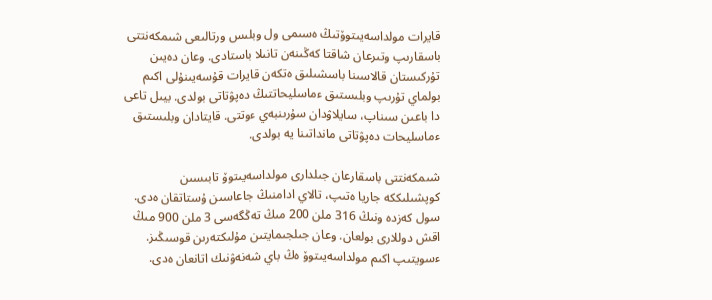قايرات مولداسەيىتوۆتىڭ ەسىمى ول وبلىس ورتالىعى شىمكەنتتى باسقارىپ وتىرعان شاقتا كەڭىنەن تانىلا باستادى. وعان دەيىن تۇركىستان قالاسىنا باسشىلىق ەتكەن قايرات قۇسەيىنۇلى اكىم بولماي تۇرىپ وبلىستىق ءماسليحاتتىڭ دەپۋتاتى بولدى. بيىل تاعى دا باعىن سىناپ، سايلاۋدان سۇرىنبەي ءوتتى. قايتادان وبلىستىق ءماسليحات دەپۋتاتى مانداتىنا يە بولدى.

شىمكەنتتى باسقارعان جىلدارى مولداسەيىتوۆ تابىسىن كوپشىلىككە جاريا ەتىپ، تالاي ادامنىڭ جاعاسىن ۇستاتقان ەدى. سول كەزدە ونىڭ 316 ملن 200 مىڭ تەڭگەسى 3 ملن 900 مىڭ اقش دوللارى بولعان. وعان جىلجىمايتىن مۇلىكتەرىن قوسىڭىز. ءسويتىپ اكىم مولداسەيىتوۆ ەڭ باي شەنەۋنىك اتانعان ەدى.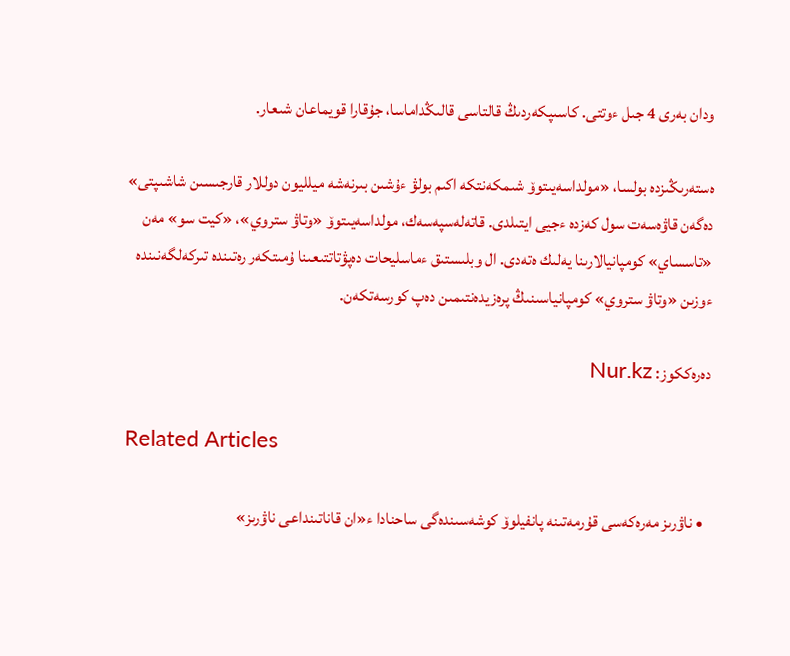ودان بەرى 4 جىل ءوتتى. كاسىپكەردىڭ قالتاسى قالىڭداماسا، جۇقارا قويماعان شىعار.

ەستەرىڭىزدە بولسا، «مولداسەيىتوۆ شىمكەنتكە اكىم بولۋ ءۇشىن بىرنەشە ميلليون دوللار قارجىسىن شاشىپتى» دەگەن قاۋەسەت سول كەزدە ءجيى ايتىلدى. قاتەلەسپەسەك، مولداسەيىتوۆ «وتاۋ ستروي»، «كيت سو» مەن «تاسساي» كومپانيالارىنا يەلىك ەتەدى. ال وبلىستىق ءماسليحات دەپۋتاتتىعىنا ۇمىتكەر رەتىندە تىركەلگەنىندە ءوزىن «وتاۋ ستروي» كومپانياسىنىڭ پرەزيدەنتىمىن دەپ كورسەتكەن.

دەرەككوز: Nur.kz

Related Articles

  • ناۋرىز مەرەكەسى قۇرمەتىنە پانفيلوۆ كوشەسىندەگى ساحنادا ء«ان قاناتىنداعى ناۋرىز»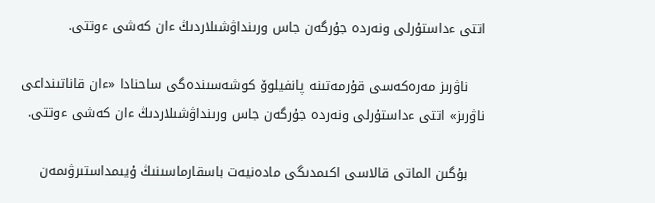اتتى ءداستۇرلى ونەردە جۇرگەن جاس ورىنداۋشىلاردىڭ ءان كەشى ءوتتى.

    ناۋرىز مەرەكەسى قۇرمەتىنە پانفيلوۆ كوشەسىندەگى ساحنادا «ءان قاناتىنداعى ناۋرىز» اتتى ءداستۇرلى ونەردە جۇرگەن جاس ورىنداۋشىلاردىڭ ءان كەشى ءوتتى.

    بۇگىن الماتى قالاسى اكىمدىگى مادەنيەت باسقارماسىنىڭ ۇيىمداستىرۋىمەن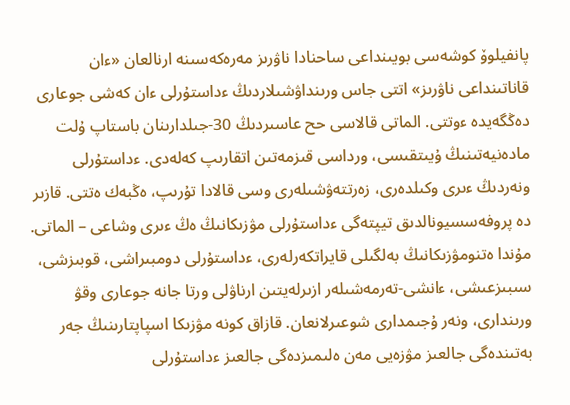پانفيلوۆ كوشەسى بويىنداعى ساحنادا ناۋرىز مەرەكەسىنە ارنالعان «ءان قاناتىنداعى ناۋرىز» اتتى جاس ورىنداۋشىلاردىڭ ءداستۇرلى ءان كەشى جوعارى دەڭگەيدە ءوتتى. الماتى قالاسى حح عاسىردىڭ 30-جىلدارىنان باستاپ ۇلت مادەنيەتىنىڭ ۇيىتقىسى، ورداسى قىزمەتىن اتقارىپ كەلەدى. ءداستۇرلى ونەردىڭ ءىرى وكىلدەرى، زەرتتەۋشىلەرى وسى قالادا تۇرىپ، ەڭبەك ەتتى. قازىر دە پروفەسسيونالدىق تيپتەگى ءداستۇرلى مۋزىكانىڭ ەڭ ءىرى وشاعى – الماتى. مۇندا ەتنومۋزىكانىڭ بەلگىلى قايراتكەرلەرى، ءداستۇرلى دومبىراشى، قوبىزشى، سىبىزعىشى، ءانشى-تەرمەشىلەر ازىرلەيتىن ارناۋلى ورتا جانە جوعارى وقۋ ورىندارى، ونەر ۇجىمدارى شوعىرلانعان. قازاق كونە مۋزىكا اسپاپتارىنىڭ جەر بەتىندەگى جالعىز مۋزەيى مەن ەلىمىزدەگى جالعىز ءداستۇرلى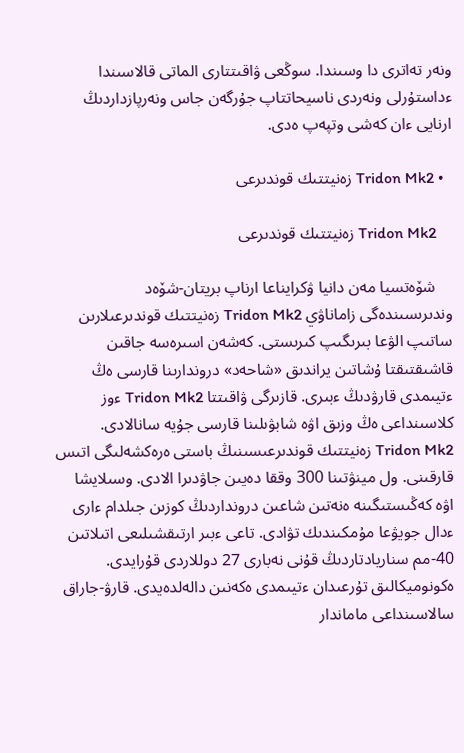ونەر تەاترى دا وسىندا. سوڭعى ۋاقىتتارى الماتى قالاسىندا ءداستۇرلى ونەردى ناسيحاتتاپ جۇرگەن جاس ونەرپازداردىڭ ارنايى ءان كەشى وتپەپ ەدى.

  • Tridon Mk2 زەنيتتىك قوندىرعى

    Tridon Mk2 زەنيتتىك قوندىرعى

    شۆەتسيا مەن دانيا ۋكرايناعا ارناپ بريتان-شۆەد وندىرىسىندەگى زاماناۋي Tridon Mk2 زەنيتتىك قوندىرعىلارىن ساتىپ الۋعا بىرىگىپ كىرىستى. كەشەن اسىرەسە جاقىن قاشىقتىقتا ۇشاتىن يراندىق «شاحەد» دروندارىنا قارسى ەڭ ءتيىمدى قارۋدىڭ ءبىرى. قازىرگى ۋاقىتتا Tridon Mk2 ءوز كلاسىنداعى ەڭ وزىق اۋە شابۋىلىنا قارسى جۇيە سانالادى. Tridon Mk2 زەنيتتىك قوندىرعىسىنىڭ باستى ەرەكشەلىگى اتىس قارقىنى. ول مينۋتىنا 300 وققا دەيىن جاۋدىرا الادى. وسىلايشا اۋە كەڭىستىگىنە ەنەتىن شاعىن درونداردىڭ كوزىن جىلدام ءارى ءدال جويۋعا مۇمكىندىك تۋادى. تاعى ءبىر ارتىقشىلىعى اتىلاتىن 40-مم سناريادتاردىڭ قۇنى نەبارى 27 دوللاردى قۇرايدى. ەكونوميكالىق تۇرعىدان ءتيىمدى ەكەنىن دالەلدەيدى. قارۋ-جاراق سالاسىنداعى ماماندار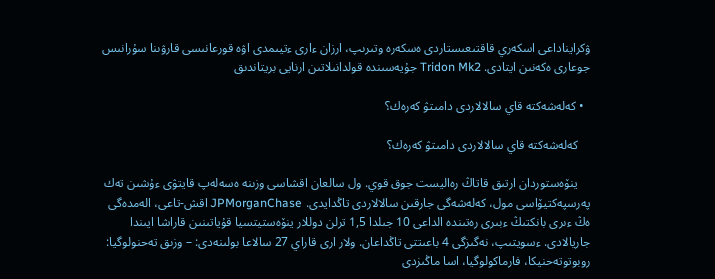ۋكرايناداعى اسكەري قاقتىعىستاردى ەسكەرە وتىرىپ، ارزان ءارى ءتيىمدى اۋە قورعانىسى قارۋىنا سۇرانىس جوعارى ەكەنىن ايتادى. Tridon Mk2 جۇيەسىندە قولدانىلاتىن ارنايى بريتاندىق

  • كەلەشەكتە قاي سالالاردى دامىتۋ كەرەك؟

    كەلەشەكتە قاي سالالاردى دامىتۋ كەرەك؟

    ينۆەستوردان ارتىق قاتاڭ رەاليست جوق قوي. ول سالعان اقشاسى وزىنە ەسەلەپ قايتۋى ءۇشىن تەك پەرسپەكتيۆاسى مول، كەلەشەگى جارقىن سالالاردى تاڭدايدى. JPMorganChase اقش-تاعى، الەمدەگى ەڭ ءىرى بانكتىڭ ءبىرى رەتىندە الداعى 10 جىلدا 1,5 ترلن دوللار ينۆەستيتسيا قۇياتىنىن قاراشا ايىندا جاريالادى. ءسويتىپ، نەگىزگى 4 باعىتتى تاڭداعان. ولار ارى قاراي 27 سالاعا بولىنەدى: – وزىق تەحنولوگيا: روبوتوتەحنيكا، فارماكولوگيا، اسا ماڭىزدى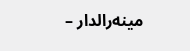مينەرالدار –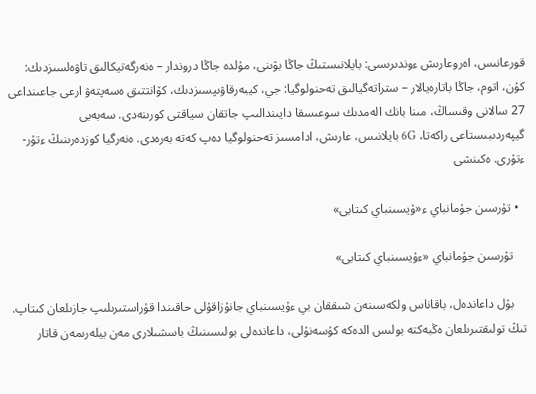قورعانىس، اەروعارىش ءوندىرىسى: بايلانىستىڭ جاڭا بۋىنى، مۇلدە جاڭا دروندار – ەنەرگەتيكالىق تاۋەلسىزدىك: كۇن، اتوم، جاڭا باتارەيالار – ستراتەگيالىق تەحنولوگيا: جي، كيبەرقاۋىپسىزدىك، كۆانتتىق ەسەپتەۋ ارعى جاعىنداعى 27 سالانى وقىساڭ، مىنا بانك الەمدىك سوعىسقا دايىندالىپ جاتقان سياقتى كورىنەدى. سەبەبى گيپەردىبىستاعى راكەتا، 6G بايلانىس، عارىش، ادامسىز تەحنولوگيا دەپ كەتە بەرەدى. ەنەرگيا كوزدەرىنىڭ ءتۇر-ءتۇرى. ەكىنشى

  • تۇرسىن جۇمانباي ء«ۇيسىنباي كىتابى»

    تۇرسىن جۇمانباي «ءۇيسىنباي كىتابى»

    بۇل داعاندەل، باقاناس ولكەسىنەن شىققان بي ءۇيسىنباي جانۇزاقۇلى حاقىندا قۇراستىرىلىپ جازىلعان كىتاپ. تىڭ تولىقتىرىلعان ەڭبەكتە بولىس الدەكە كۇسەنۇلى، داعاندەلى بولىسىنىڭ باسشىلارى مەن بيلەرىمەن قاتار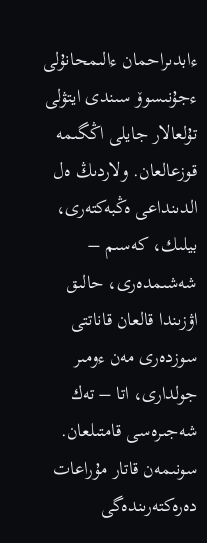ءابدىراحمان ءالىمحانۇلى ءجۇنىسوۆ سىندى ايتۋلى تۇلعالار جايلى اڭگىمە قوزعالعان. ولاردىڭ ەل الدىنداعى ەڭبەكتەرى، بيلىك، كەسىم – شەشىمدەرى، حالىق اۋزىندا قالعان قاناتتى سوزدەرى مەن ءومىر جولدارى، اتا – تەك شەجىرەسى قامتىلعان. سونىمەن قاتار مۇراعات دەرەكتەرىندەگى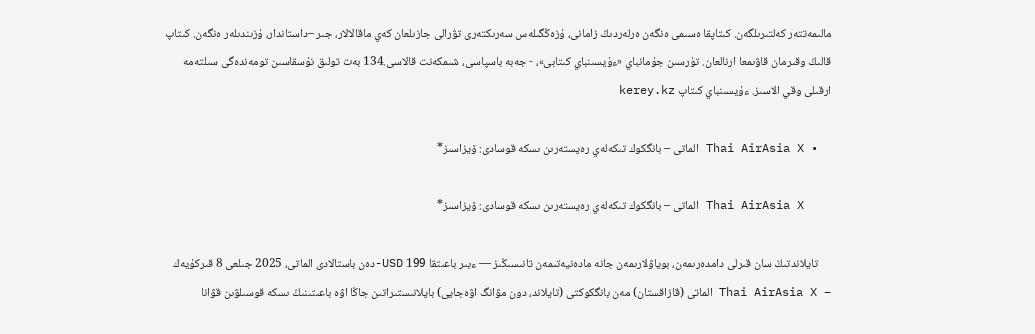مالىمەتتەر كەلتىرىلگەن. كىتاپقا ەسىمى ەنگەن ەرلەردىڭ زامانى، ۇزەڭگىلەس سەرىكتەرى تۋرالى جازىلعان كەي ماقالالار، جىر –داستاندار، ۇزىندىلەر ەنگەن. كىتاپ قالىڭ وقىرمان قاۋىمعا ارنالعان. تۇرسىن جۇمانباي «ءۇيسىنباي كىتابى»، - جەبە باسپاسى، شىمكەنت قالاسى.134 بەت تولىق نۇسقاسىن تومەندەگى سىلتەمە ارقىلى وقي الاسىز. ءۇيسىنباي كىتاپ kerey.kz

  • Thai AirAsia X الماتى – بانگكوك تىكەلەي رەيستەرىن ىسكە قوسادى: ۆيزاسىز*

    Thai AirAsia X الماتى – بانگكوك تىكەلەي رەيستەرىن ىسكە قوسادى: ۆيزاسىز*

     تايلاندتىڭ سان قىرلى دامدەرىمەن، بوياۋلارىمەن جانە مادەنيەتىمەن تانىسىڭىز — ءبىر باعىتقا 199 USD-دەن باستالادى الماتى، 2025 جىلعى 8 قىركۇيەك – Thai AirAsia X الماتى (قازاقستان) مەن بانگكوكتى (تايلاند، دون مۋانگ اۋەجايى) بايلانىستىراتىن جاڭا اۋە باعىتىنىڭ ىسكە قوسىلۋىن قۋانا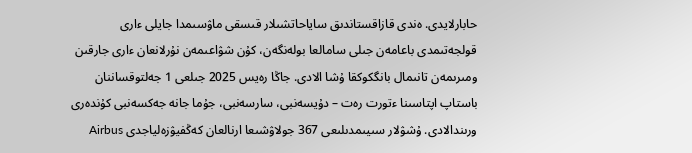حابارلايدى. ەندى قازاقستاندىق ساياحاتشىلار قىسقى ماۋسىمدا جايلى ءارى قولجەتىمدى باعامەن جىلى سامالعا بولەنگەن، كۇن شۋاعىمەن نۇرلانعان ءارى جارقىن ومىرىمەن تانىمال بانگكوكقا ۇشا الادى. جاڭا رەيس 2025 جىلعى 1 جەلتوقساننان باستاپ اپتاسىنا ءتورت رەت – دۇيسەنبى، سارسەنبى، جۇما جانە جەكسەنبى كۇندەرى ورىندالادى. ۇشۋلار سىيىمدىلىعى 367 جولاۋشىعا ارنالعان كەڭفيۋزەلياجدى Airbus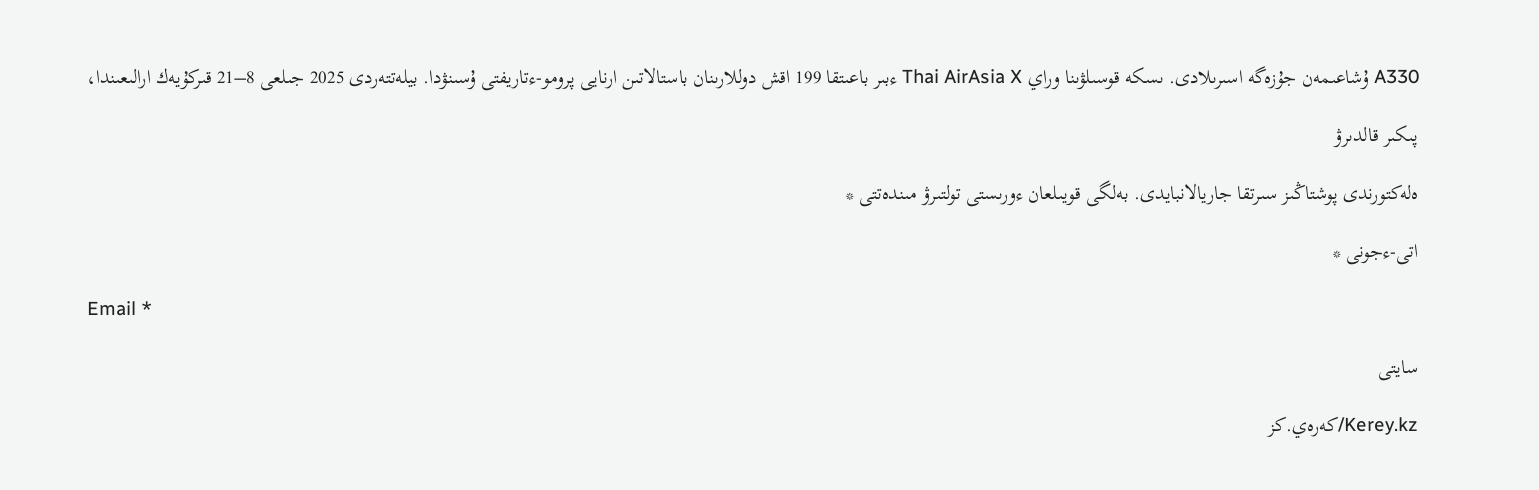A330 ۇشاعىمەن جۇزەگە اسىرىلادى. ىسكە قوسىلۋىنا وراي Thai AirAsia X ءبىر باعىتقا 199 اقش دوللارىنان باستالاتىن ارنايى پرومو-ءتاريفتى ۇسىنۋدا. بيلەتتەردى 2025 جىلعى 8–21 قىركۇيەك ارالىعىندا،

پىكىر قالدىرۋ

ەلەكتورندى پوشتاڭىز سىرتقا جاريالانبايدى. بەلگى قويىلعان ءورىستى تولتىرۋ مىندەتتى *

اتى-ءجونى *

Email *

سايتى

Kerey.kz/كەرەي.كز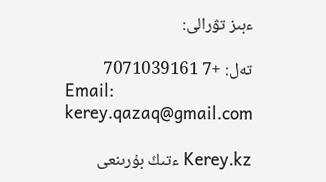ءبىز تۋرالى:

تەل: +7 7071039161
Email: kerey.qazaq@gmail.com

Kerey.kz ءتىڭ بۇرىنعى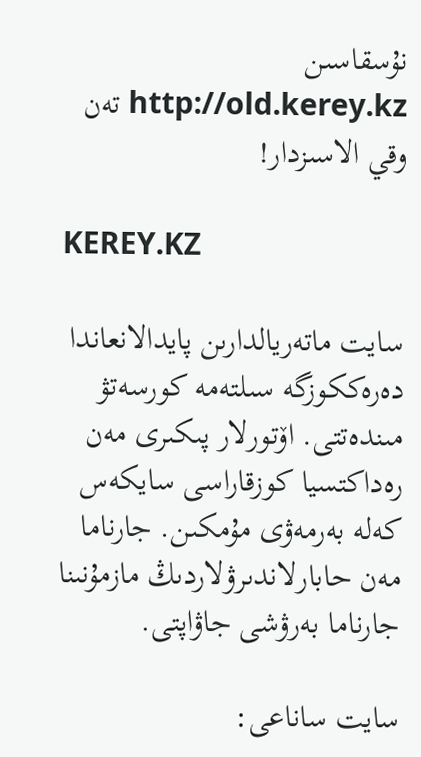نۇسقاسىن http://old.kerey.kz تەن وقي الاسىزدار!

KEREY.KZ

سايت ماتەريالدارىن پايدالانعاندا دەرەككوزگە سىلتەمە كورسەتۋ مىندەتتى. اۆتورلار پىكىرى مەن رەداكتسيا كوزقاراسى سايكەس كەلە بەرمەۋى مۇمكىن. جارناما مەن حابارلاندىرۋلاردىڭ مازمۇنىنا جارناما بەرۋشى جاۋاپتى.

سايت ساناعى: